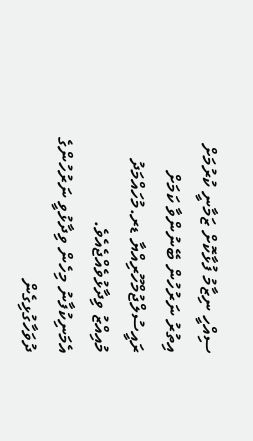ސިއްހީ ނިޒާމު ފުޅާކޮށް ޒަމާނީ ކުރުމަށް އިތުރު ނަރުހުން ބޭނުންވާ ކަމަށް ރައީސުލްޖުމްހޫރިއްޔާ ޑރ.މުހައްމަދު މުއިއްޒު ވިދާޅުވެއްޖެއެވެ.
އެމަނިކުފާނު މިހެން ވިދާޅުވީ ނަރުހުންގެ ދުވަހާގުޅިގެން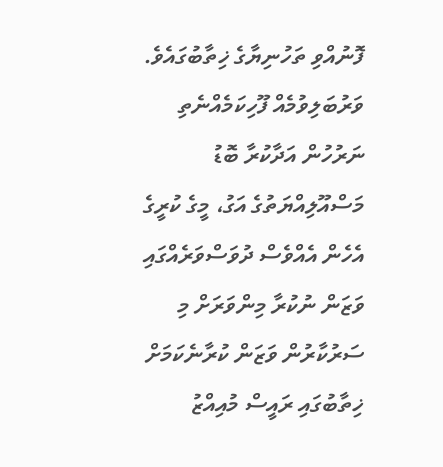ފޮނުއްވި ތަހުނިޔާގެ ޚިތާބުގައެވެ.
ވަރުބަލިވުމެއް ފޫހިކަމެއްނެތި ނަރުހުން އަދާކުރާ ބޮޑު މަސްއޫލިއްޔަތުގެ އަގު، މީގެ ކުރީގެ އެހެން އެއްވެސް ދުވަސްވަރެއްގައި ވަޒަން ނުކުރާ މިންވަރަށް މި ސަރުކާރުން ވަޒަން ކުރާނެކަމަށް ޚިތާބުގައި ރައީސް މުއިއްޒު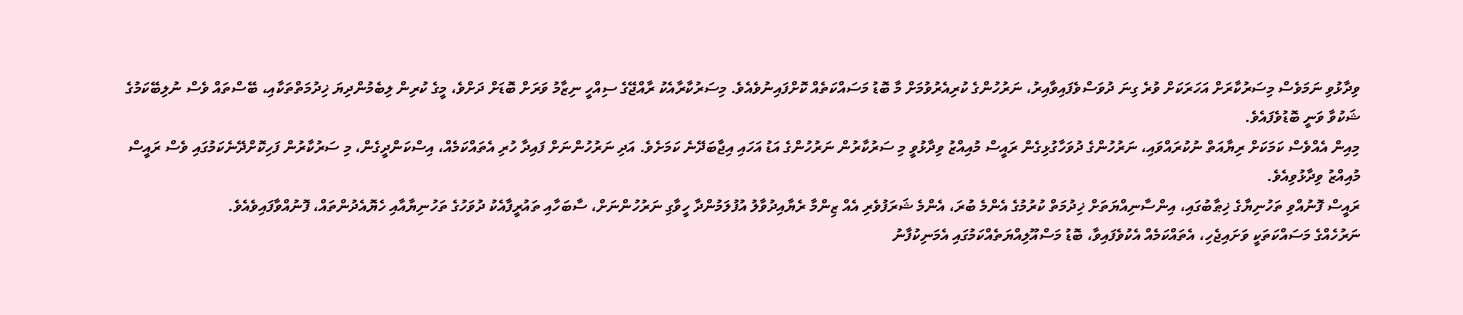ވިދާޅުވި ނަމަވެސް މިސަރުކާރަށް އަހަރަކަށް ވުރެ ގިނަ ދުވަސްވެފައިވާއިރު، ނަރުހުންގެ ކުރިއެރުވުމަށް މާ ބޮޑު މަސައްކަތެއް ކޮށްފައިނުވެއެވެ. މިސަރުކާރާއެކު ރާއްޖޭގެ ސިއްހީ ނިޒާމު ވަރަށް ބޮޑަށް ދަށްވެ، މީގެ ކުރިން ލިބެމުންދިޔަ ޚިދުމަތްތަކާއި، ބޭސްތައް ވެސް ނުލިބޭކަމުގެ ޝަކުވާ ވަނީ ބޮޑުވެފައެވެ.
މިއިން އެއްވެސް ކަމަކަށް ރިޔާއަތް ނުކުރައްވައި، ނަރުހުންގެ ދުވަހާގުޅިގެން ރައީސް މުއިއްޒު ވިދާޅުވީ މި ސަރުކާރުން ނަރުހުންގެ އަޑު އަހައި އިޖާބަދޭނެ ކަމަށެވެ. އަދި ނަރުހުންނަށް ފައިދާ ހުރި އެތައްކަމެއް، އިސްކަންދީގެން، މި ސަރުކާރުން ފަހިކޮށްދޭނެކަމުގައި ވެސް ރައީސް މުއިއްޒު ވިދާޅުވިއެވެ.
ރައީސް ފޮނުއްވި ތަހުނިޔާގެ ޚިޠާބުގައި، އިންސާނިއްޔަތަށް ޚިދުމަތް ކުރުމުގެ އެންމެ ބުރަ، އެންމެ ޝަރަފުވެރި އެއް ޒިންމާ ރެޔާއިދުވާލު އުފުލަމުންދާ ހީވާގި ނަރުހުންނަށް، ސާބަހާއި ތައުރީފާއެކު ދުވަހުގެ ތަހުނިޔާއާއި ހެޔޮއެދުންތައް، ފޮނުއްވާފައިވެއެވެ.
ނަރުހެއްގެ މަސައްކަތަކީ ވަށައިޖެހި، އެތައްކަމެއް އެކުވެފައިވާ، ބޮޑު މަސްއޫލިއްޔަތެއްކަމުގައި އެމަނިކުފާނު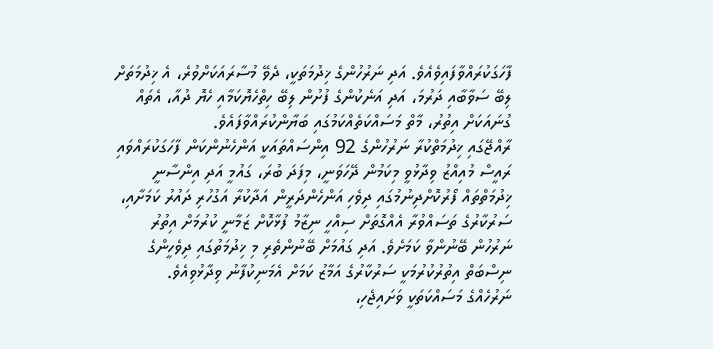ފާހަގަކުރައްވާފައިވެއެވެ. އަދި ނަރުހުންގެ ޚިދުމަތަކީ، ދެވޭ މުސާރައަކަށްވުރެ، އެ ޚިދުމަތަށް ލިބޭ ސަވާބާއި ދަރުމަ، އަދި އަނެކުންގެ ފުށުން ލިބޭ ހިތްހެޔޮކަމާއި ހެޔޮ ދުއާ، އެތައް ގުނައަކަށް އިތުރު، މާތް މަސައްކަތެއްކަމުގައި ބަޔާންކުރައްވާފައެވެ.
ރާއްޖޭގައި ޚިދުމަތްކުރާ ނަރުހުންގެ 92 އިންސައްތައަކީ އަންހެނުންކަން ފާހަގަކުރައްވައި ރައީސް މުއިއްޒު ވިދާޅުވީ މިކަމުން ދޭހަވަނީ، މިފަދަ ބުރަ، ގައުމީ އަދި އިންސާނީ ޚިދުމަތްތައް ފޯރުކޮށްދިނުމުގައި ދިވެހި އަންހެންދަރީން އަދާކުރާ އަގުހުރި ދައުރު ކަމަށާއި، ސަރުކާރުގެ ތަސައްވުރާ އެއްގޮތަށް ސިއްހީ ނިޒާމު ފުޅާކޮށް ޒަމާނީ ކުރުމަށް އިތުރު ނަރުހުން ބޭނުންވާ ކަމަށެވެ. އަދި ގައުމަށް ބޭނުންތެރި މި ޚިދުމަތުގައި ދިވެހީންގެ ނިސްބަތް އިތުރުކުރުމަކީ ސަރުކާރުގެ އަމާޒު ކަމަށް އެމަނިކުފާނު ވިދާޅުވިއެވެ.
ނަރުހެއްގެ މަސައްކަތަކީ ވަށައިޖެހި،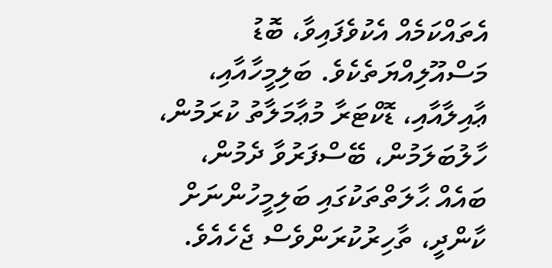އެތައްކަމެއް އެކުވެފައިވާ، ބޮޑު މަސްއޫލިއްޔަތެކެވެ. ބަލިމީހާއާއި، ޢާއިލާއާއި، ޑޮކްޓަރާ މުޢާމަލާތު ކުރަމުން، ހާލުބަލަމުން، ބޭސްފަރުވާ ދެމުން، ބައެއް ޙާލަތްތަކުގައި ބަލިމީހުންނަށް ކާންދީ، ތާހިރުކުރަންވެސް ޖެހެއެވެ.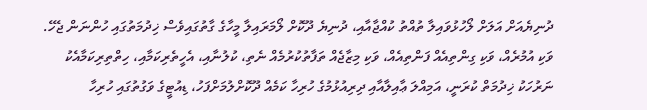ދުނިޔެއަށް އަލަށް ލޯހުޅުވައިލާ ތުއްތު ކުއްޖާއާއި، ދުނިޔެ ދޫކޮށް ލޯމަރައިލާ މީހާގެ ގާތުގައިވެސް ޚިދުމަތުގައި ހުންނަން ޖެހޭ. ވަކި އުމުރެއް، ވަކި ގިންތިއެއް ފަންތިއެއް، ވަކި މިޒާޖެއް ތަފާތުކުރުމެއް ނެތި، ކުލުނާއި، އެހީތެރިކަމާއި، ހިތްތިރިކަމާއެކު ނަރުހަކު ޚިދުމަތް ކުރަނީ، އަމިއްލަ ޢާއިލާއާއި ދިރިއުޅުމުގެ ހުރިހާ ކަމެއް ދޫކޮށްލުމަށްފަހު، ޑިއުޓީގެ ވަގުތުގައި ހުރިހާ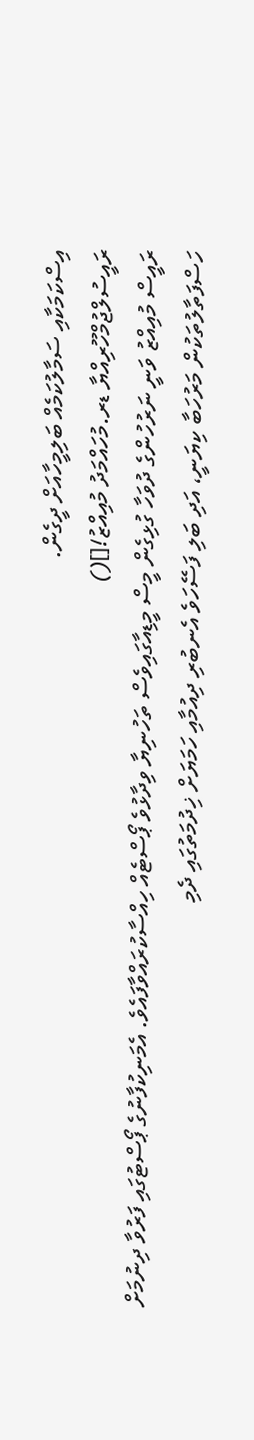އިސްކަމަކާއި ސަމާލުކަމެއް ބަލިމީހާއަށް ދީގެން.
ރައީސުލްޖުމްހޫރިއްޔާ ޑރ.މުހައްމަދު މުއިއްޒު![]()
ރައީސް މުއިއްޒު ވަނީ ނަރުހުންގެ ދުވަހާ ގުޅިގެން މީސް މީޑިއާގައިވެސް ތަހުނިޔާ ވިދާޅުވެ ޕޯސްޓެއް ހިއްސާކުރައްވާފައެވެ. އެމަނިކުފާނުގެ ޕޯސްޓުގައި ފަރުވާ ދިނުމަށް ހަސްފަތާލުތަކުން މަރުހަބާ ކިޔަނީ، އަދި ބަލި ފަސޭހަވެ އެނބުރި ދިއުމާއި ހަމަޔަށް ޚިދުމަތުގައި ދެމި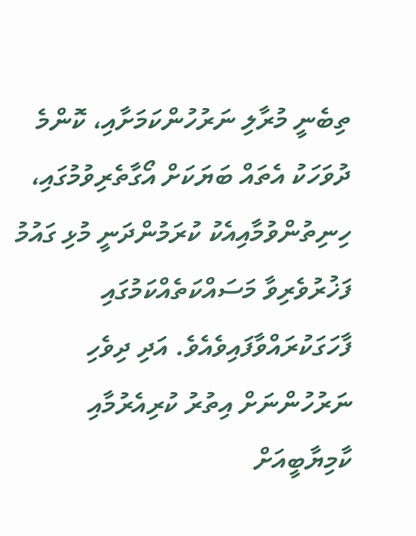ތިބެނީ މުރާލި ނަރުހުންކަމަށާއި، ކޮންމެ ދުވަހަކު އެތައް ބަޔަކަށް އޯގާތެރިވުމުގައި، ހިނިތުންވުމާއިއެކު ކުރަމުންދަނީ މުޅި ގައުމު ފަޚުރުވެރިވާ މަސައްކަތެއްކަމުގައި ފާހަގަކުރައްވާފައިވެއެވެ. އަދި ދިވެހި ނަރުހުންނަށް އިތުރު ކުރިއެރުމާއި ކާމިޔާބީއަށް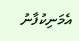އެމަނިކުފާނު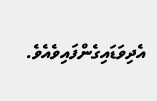އެދިވަޑައިގެންފައިވެއެވެ.